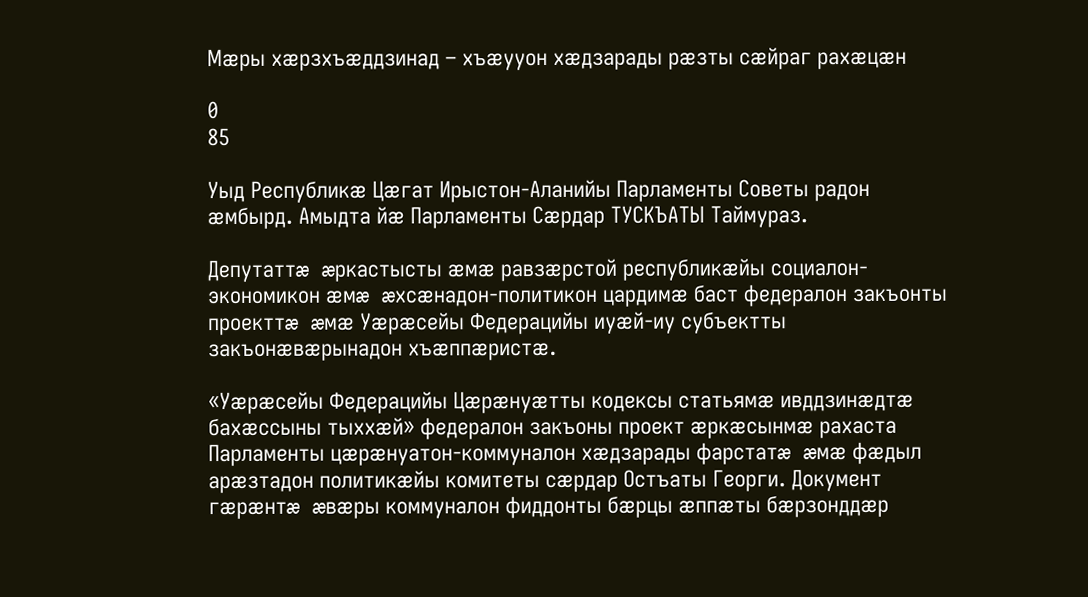Мæры хæрзхъæддзинад – хъæууон хæдзарады рæзты сæйраг рахæцæн

0
85

Уыд Республикæ Цæгат Ирыстон-Аланийы Парламенты Советы радон æмбырд. Амыдта йæ Парламенты Сæрдар ТУСКЪАТЫ Таймураз.

Депутаттæ æркастысты æмæ равзæрстой республикæйы социалон-экономикон æмæ æхсæнадон-политикон цардимæ баст федералон закъонты проекттæ æмæ Уæрæсейы Федерацийы иуæй-иу субъектты закъонæвæрынадон хъæппæристæ.

«Уæрæсейы Федерацийы Цæрæнуæтты кодексы статьямæ ивддзинæдтæ бахæссыны тыххæй» федералон закъоны проект æркæсынмæ рахаста Парламенты цæрæнуатон-коммуналон хæдзарады фарстатæ æмæ фæдыл арæзтадон политикæйы комитеты сæрдар Остъаты Георги. Документ гæрæнтæ æвæры коммуналон фиддонты бæрцы æппæты бæрзонддæр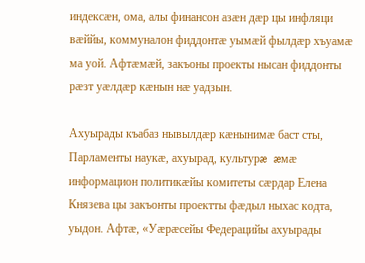индексæн, ома, алы финансон азæн дæр цы инфляци вæййы, коммуналон фиддонтæ уымæй фылдæр хъуамæ ма уой. Афтæмæй, закъоны проекты нысан фиддонты рæзт уæлдæр кæнын нæ уадзын.

Ахуырады къабаз нывылдæр кæнынимæ баст сты, Парламенты наукæ, ахуырад, культурæ æмæ информацион политикæйы комитеты сæрдар Елена Князева цы закъонты проектты фæдыл ныхас кодта, уыдон. Афтæ, «Уæрæсейы Федерацийы ахуырады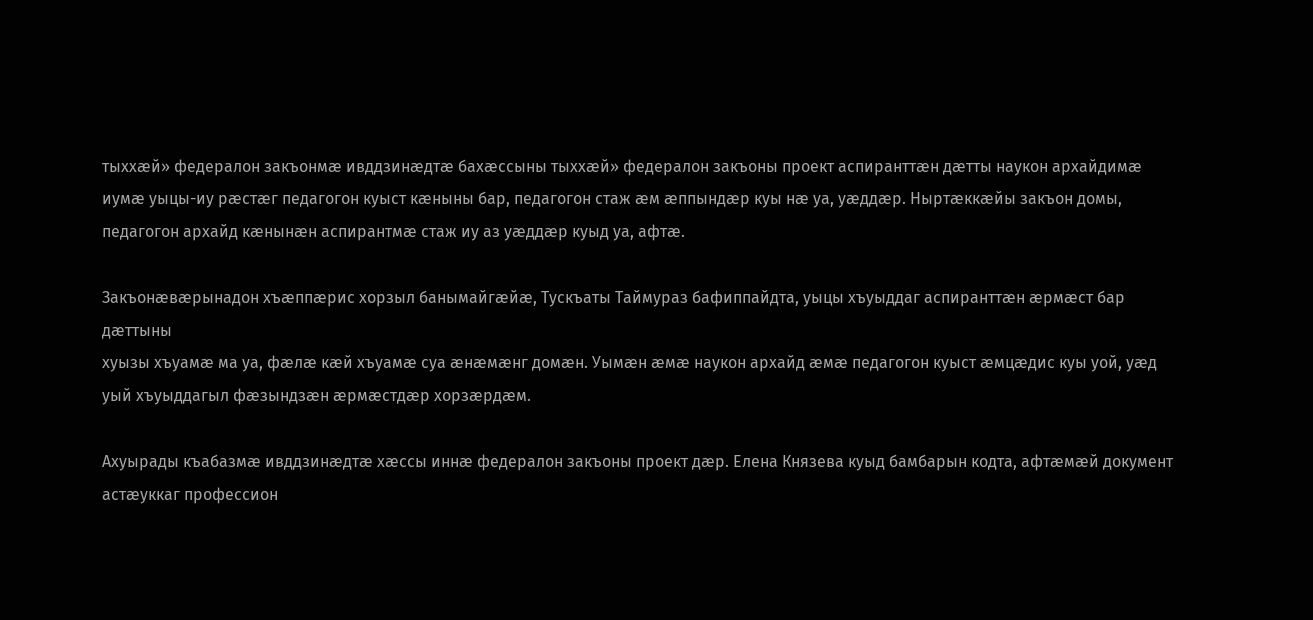тыххæй» федералон закъонмæ ивддзинæдтæ бахæссыны тыххæй» федералон закъоны проект аспиранттæн дæтты наукон архайдимæ иумæ уыцы-иу рæстæг педагогон куыст кæныны бар, педагогон стаж æм æппындæр куы нæ уа, уæддæр. Ныртæккæйы закъон домы, педагогон архайд кæнынæн аспирантмæ стаж иу аз уæддæр куыд уа, афтæ.

Закъонæвæрынадон хъæппæрис хорзыл банымайгæйæ, Тускъаты Таймураз бафиппайдта, уыцы хъуыддаг аспиранттæн æрмæст бар дæттыны
хуызы хъуамæ ма уа, фæлæ кæй хъуамæ суа æнæмæнг домæн. Уымæн æмæ наукон архайд æмæ педагогон куыст æмцæдис куы уой, уæд уый хъуыддагыл фæзындзæн æрмæстдæр хорзæрдæм.

Ахуырады къабазмæ ивддзинæдтæ хæссы иннæ федералон закъоны проект дæр. Елена Князева куыд бамбарын кодта, афтæмæй документ астæуккаг профессион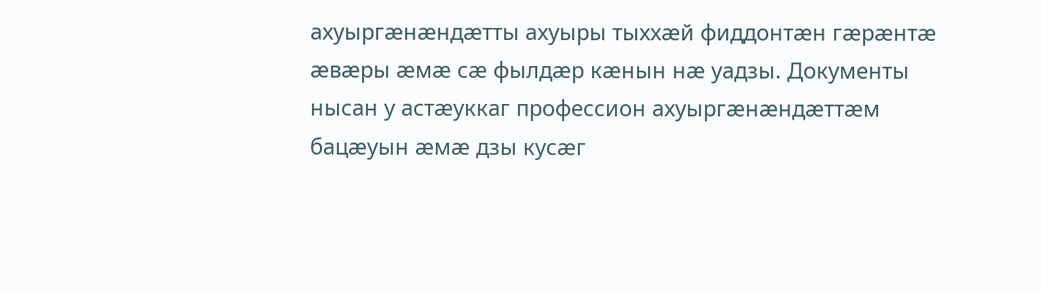ахуыргæнæндæтты ахуыры тыххæй фиддонтæн гæрæнтæ æвæры æмæ сæ фылдæр кæнын нæ уадзы. Документы нысан у астæуккаг профессион ахуыргæнæндæттæм бацæуын æмæ дзы кусæг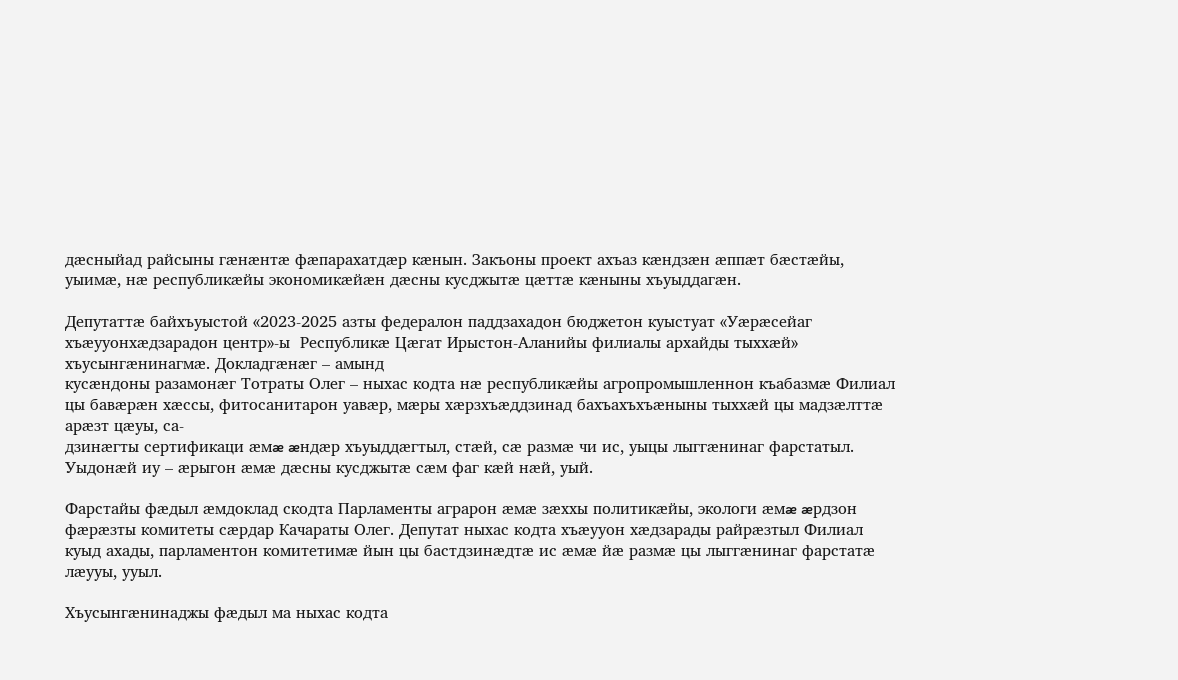дæсныйад райсыны гæнæнтæ фæпарахатдæр кæнын. Закъоны проект ахъаз кæндзæн æппæт бæстæйы, уыимæ, нæ республикæйы экономикæйæн дæсны кусджытæ цæттæ кæныны хъуыддагæн.

Депутаттæ байхъуыстой «2023-2025 азты федералон паддзахадон бюджетон куыстуат «Уæрæсейаг хъæууонхæдзарадон центр»-ы  Республикæ Цæгат Ирыстон-Аланийы филиалы архайды тыххæй» хъусынгæнинагмæ. Докладгæнæг – амынд
кусæндоны разамонæг Тотраты Олег – ныхас кодта нæ республикæйы агропромышленнон къабазмæ Филиал цы бавæрæн хæссы, фитосанитарон уавæр, мæры хæрзхъæддзинад бахъахъхъæныны тыххæй цы мадзæлттæ арæзт цæуы, са-
дзинæгты сертификаци æмæ æндæр хъуыддæгтыл, стæй, сæ размæ чи ис, уыцы лыггæнинаг фарстатыл. Уыдонæй иу – æрыгон æмæ дæсны кусджытæ сæм фаг кæй нæй, уый.

Фарстайы фæдыл æмдоклад скодта Парламенты аграрон æмæ зæххы политикæйы, экологи æмæ æрдзон фæрæзты комитеты сæрдар Качараты Олег. Депутат ныхас кодта хъæууон хæдзарады райрæзтыл Филиал куыд ахады, парламентон комитетимæ йын цы бастдзинæдтæ ис æмæ йæ размæ цы лыггæнинаг фарстатæ лæууы, ууыл.

Хъусынгæнинаджы фæдыл ма ныхас кодта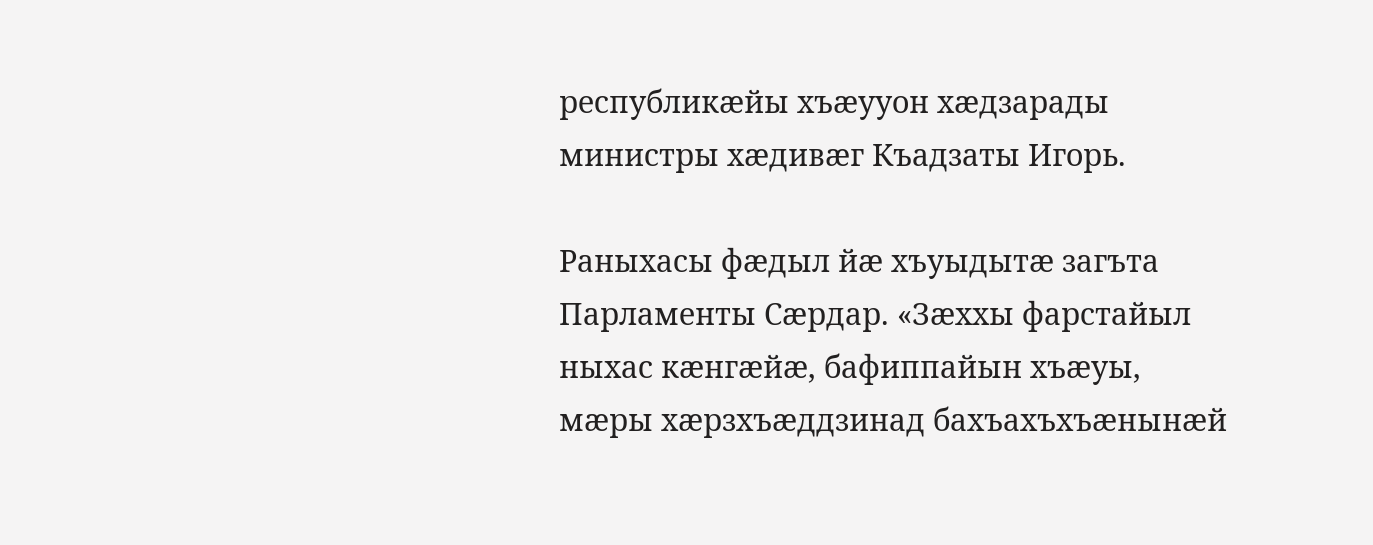республикæйы хъæууон хæдзарады министры хæдивæг Къадзаты Игорь.

Раныхасы фæдыл йæ хъуыдытæ загъта Парламенты Сæрдар. «Зæххы фарстайыл ныхас кæнгæйæ, бафиппайын хъæуы, мæры хæрзхъæддзинад бахъахъхъæнынæй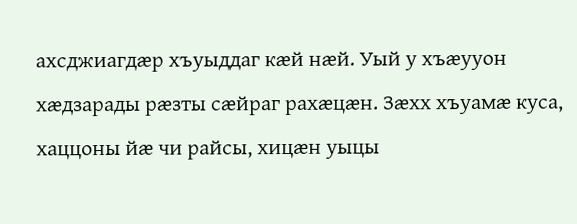ахсджиагдæр хъуыддаг кæй нæй. Уый у хъæууон хæдзарады рæзты сæйраг рахæцæн. Зæхх хъуамæ куса, хаццоны йæ чи райсы, хицæн уыцы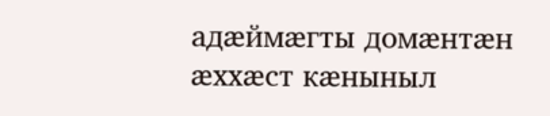адæймæгты домæнтæн æххæст кæныныл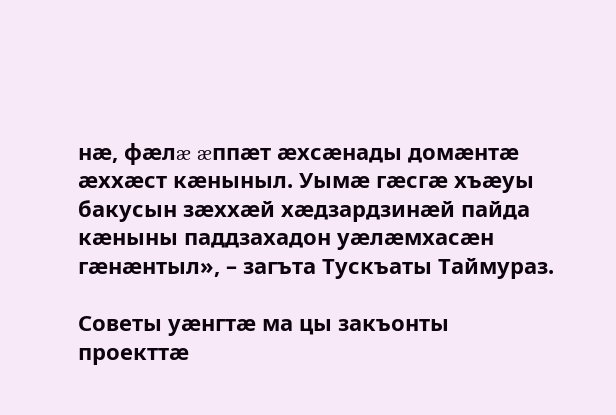нæ, фæлæ æппæт æхсæнады домæнтæ æххæст кæныныл. Уымæ гæсгæ хъæуы бакусын зæххæй хæдзардзинæй пайда кæныны паддзахадон уæлæмхасæн гæнæнтыл», – загъта Тускъаты Таймураз.

Советы уæнгтæ ма цы закъонты проекттæ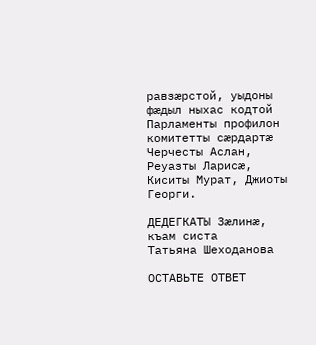равзæрстой, уыдоны фæдыл ныхас кодтой Парламенты профилон комитетты сæрдартæ Черчесты Аслан, Реуазты Ларисæ, Киситы Мурат, Джиоты Георги.

ДЕДЕГКАТЫ Зæлинæ, къам систа
Татьяна Шеходанова

ОСТАВЬТЕ ОТВЕТ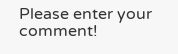Please enter your comment!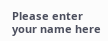Please enter your name here